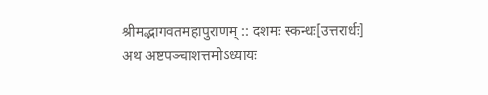श्रीमद्भागवतमहापुराणम् :: दशमः स्कन्धः[उत्तरार्धः]
अथ अष्टपञ्चाशत्तमोऽध्यायः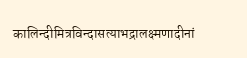कालिन्दीमित्रविन्दासत्याभद्रालक्ष्मणादीनां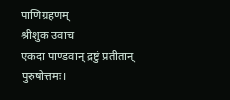पाणिग्रहणम्
श्रीशुक उवाच
एकदा पाण्डवान् द्रष्टुं प्रतीतान् पुरुषोत्तमः।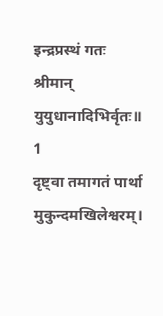इन्द्रप्रस्थं गतः श्रीमान् युयुधानादिभिर्वृतः॥ 1
दृष्ट्वा तमागतं पार्था मुकुन्दमखिलेश्वरम्।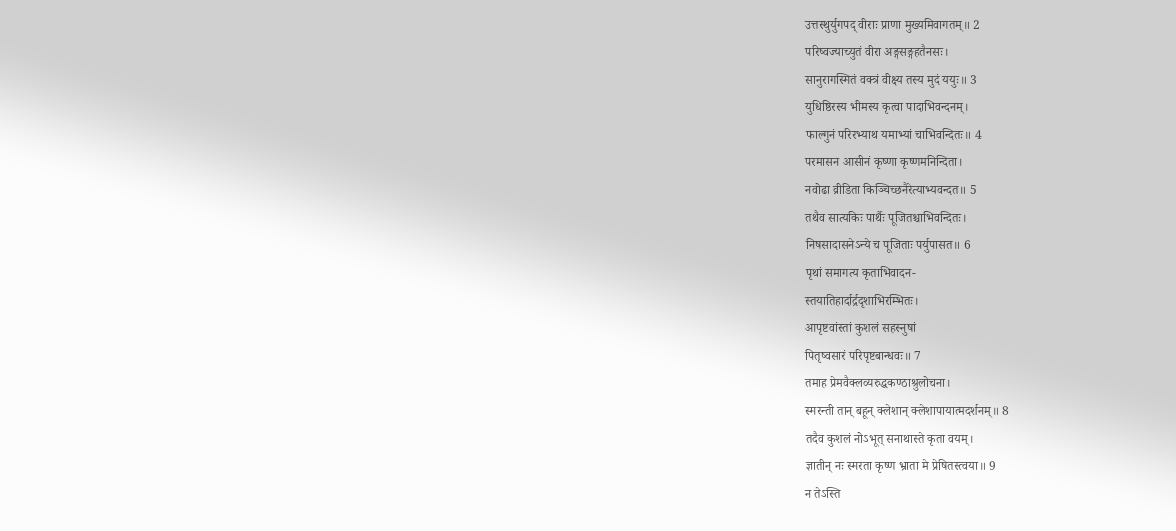उत्तस्थुर्युगपद् वीराः प्राणा मुख्यमिवागतम्॥ 2
परिष्वज्याच्युतं वीरा अङ्गसङ्गहतैनसः।
सानुरागस्मितं वक्त्रं वीक्ष्य तस्य मुदं ययुः॥ 3
युधिष्ठिरस्य भीमस्य कृत्वा पादाभिवन्दनम्।
फाल्गुनं परिरभ्याथ यमाभ्यां चाभिवन्दितः॥ 4
परमासन आसीनं कृष्णा कृष्णमनिन्दिता।
नवोढा व्रीडिता किञ्चिच्छनैरेत्याभ्यवन्दत॥ 5
तथैव सात्यकिः पार्थैः पूजितश्चाभिवन्दितः।
निषसादासनेऽन्ये च पूजिताः पर्युपासत॥ 6
पृथां समागत्य कृताभिवादन-
स्तयातिहार्दार्द्रदृशाभिरम्भितः।
आपृष्टवांस्तां कुशलं सहस्नुषां
पितृष्वसारं परिपृष्टबान्धवः॥ 7
तमाह प्रेमवैक्लव्यरुद्धकण्ठाश्रुलोचना।
स्मरन्ती तान् बहून् क्लेशान् क्लेशापायात्मदर्शनम्॥ 8
तदैव कुशलं नोऽभूत् सनाथास्ते कृता वयम्।
ज्ञातीन् नः स्मरता कृष्ण भ्राता मे प्रेषितस्त्वया॥ 9
न तेऽस्ति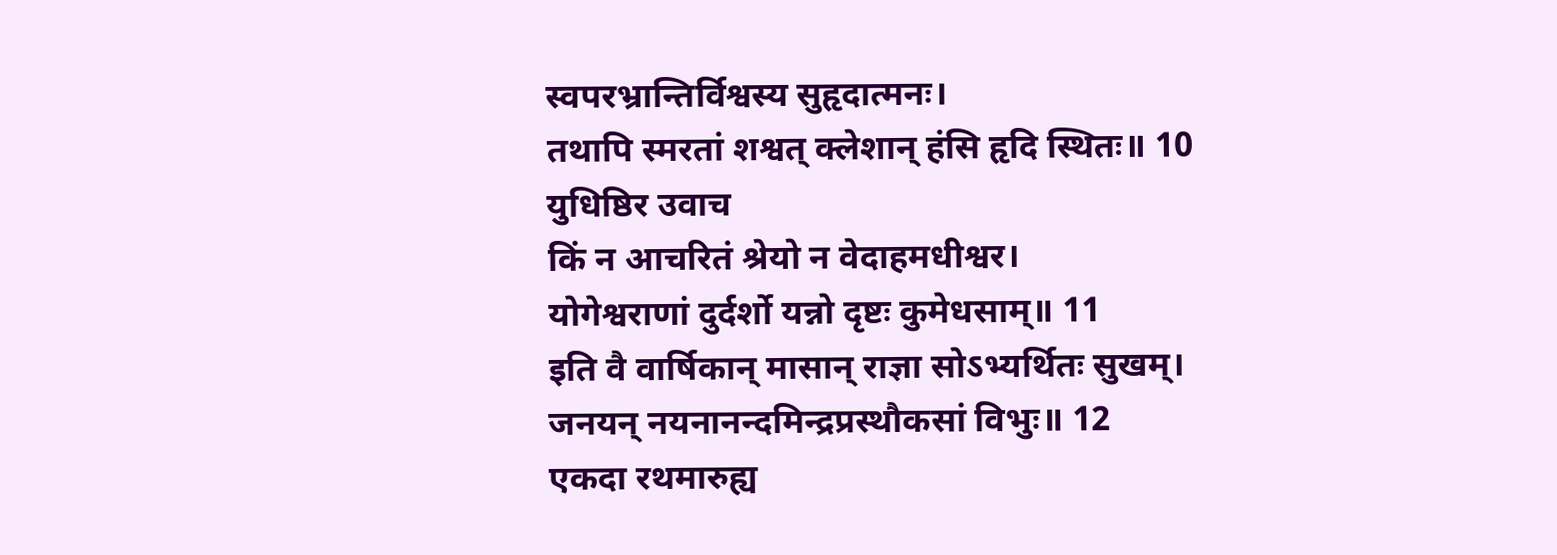स्वपरभ्रान्तिर्विश्वस्य सुहृदात्मनः।
तथापि स्मरतां शश्वत् क्लेशान् हंसि हृदि स्थितः॥ 10
युधिष्ठिर उवाच
किं न आचरितं श्रेयो न वेदाहमधीश्वर।
योगेश्वराणां दुर्दर्शो यन्नो दृष्टः कुमेधसाम्॥ 11
इति वै वार्षिकान् मासान् राज्ञा सोऽभ्यर्थितः सुखम्।
जनयन् नयनानन्दमिन्द्रप्रस्थौकसां विभुः॥ 12
एकदा रथमारुह्य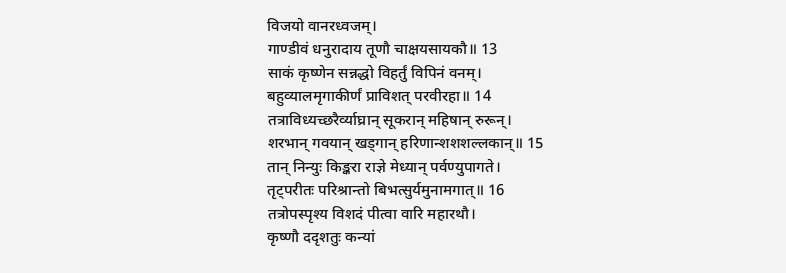विजयो वानरध्वजम्।
गाण्डीवं धनुरादाय तूणौ चाक्षयसायकौ॥ 13
साकं कृष्णेन सन्नद्धो विहर्तुं विपिनं वनम्।
बहुव्यालमृगाकीर्णं प्राविशत् परवीरहा॥ 14
तत्राविध्यच्छरैर्व्याघ्रान् सूकरान् महिषान् रुरून्।
शरभान् गवयान् खड्गान् हरिणान्शशशल्लकान्॥ 15
तान् निन्युः किङ्करा राज्ञे मेध्यान् पर्वण्युपागते।
तृट्परीतः परिश्रान्तो बिभत्सुर्यमुनामगात्॥ 16
तत्रोपस्पृश्य विशदं पीत्वा वारि महारथौ।
कृष्णौ ददृशतुः कन्यां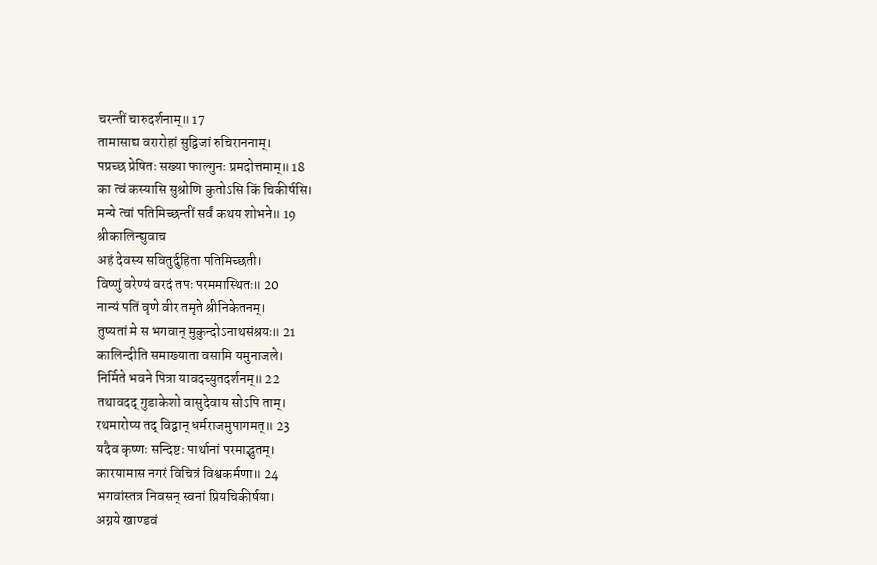चरन्तीं चारुदर्शनाम्॥ 17
तामासाद्य वरारोहां सुद्विजां रुचिराननाम्।
पप्रच्छ प्रेषितः सख्या फाल्गुनः प्रमदोत्तमाम्॥ 18
का त्वं कस्यासि सुश्रोणि कुतोऽसि किं चिकीर्षसि।
मन्ये त्वां पतिमिच्छन्तीं सर्वं कथय शोभने॥ 19
श्रीकालिन्द्युवाच
अहं देवस्य सवितुर्दुहिता पतिमिच्छती।
विष्णुं वरेण्यं वरदं तपः परममास्थितः॥ 20
नान्यं पतिं वृणे वीर तमृते श्रीनिकेतनम्।
तुष्यतां मे स भगवान् मुकुन्दोऽनाथसंश्रयः॥ 21
कालिन्दीति समाख्याता वसामि यमुनाजले।
निर्मिते भवने पित्रा यावदच्युतदर्शनम्॥ 22
तथावदद् गुडाकेशो वासुदेवाय सोऽपि ताम्।
रथमारोप्य तद् विद्वान् धर्मराजमुपागमत्॥ 23
यदैव कृष्णः सन्दिष्टः पार्थानां परमाद्भुतम्।
कारयामास नगरं विचित्रं विश्वकर्मणा॥ 24
भगवांस्तत्र निवसन् स्वनां प्रियचिकीर्षया।
अग्नये खाण्डवं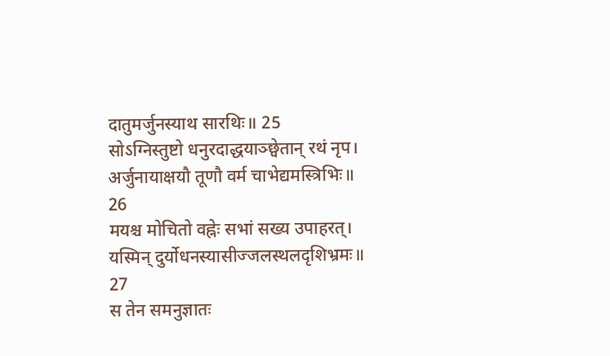दातुमर्जुनस्याथ सारथिः॥ 25
सोऽग्निस्तुष्टो धनुरदाद्धयाञ्छ्वेतान् रथं नृप।
अर्जुनायाक्षयौ तूणौ वर्म चाभेद्यमस्त्रिभिः॥ 26
मयश्च मोचितो वह्नेः सभां सख्य उपाहरत्।
यस्मिन् दुर्योधनस्यासीज्जलस्थलदृशिभ्रमः॥ 27
स तेन समनुज्ञातः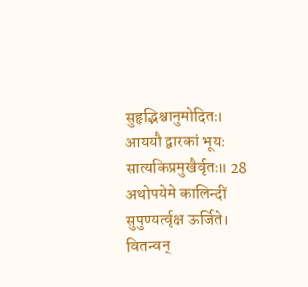सुहृद्भिश्चानुमोदितः।
आययौ द्वारकां भूयः सात्यकिप्रमुखैर्वृतः॥ 28
अथोपयेमे कालिन्दीं सुपुण्यर्त्वृक्ष ऊर्जिते।
वितन्वन्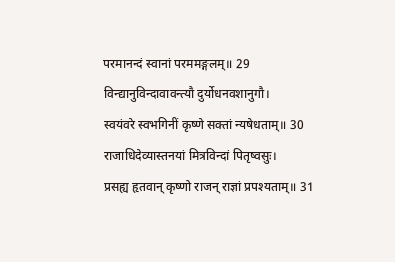परमानन्दं स्वानां परममङ्गलम्॥ 29
विन्द्यानुविन्दावावन्त्यौ दुर्योधनवशानुगौ।
स्वयंवरे स्वभगिनीं कृष्णे सक्तां न्यषेधताम्॥ 30
राजाधिदेव्यास्तनयां मित्रविन्दां पितृष्वसुः।
प्रसह्य हृतवान् कृष्णो राजन् राज्ञां प्रपश्यताम्॥ 31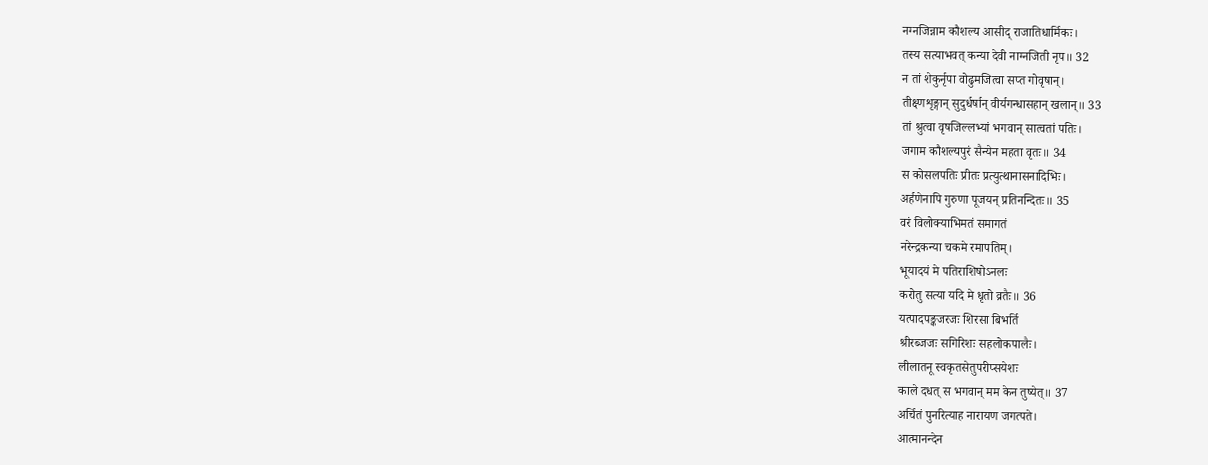नग्नजिन्नाम कौशल्य आसीद् राजातिधार्मिकः।
तस्य सत्याभवत् कन्या देवी नाग्नजिती नृप॥ 32
न तां शेकुर्नृपा वोढुमजित्वा सप्त गोवृषान्।
तीक्ष्णशृङ्गान् सुदुर्धर्षान् वीर्यगन्धासहान् खलान्॥ 33
तां श्रुत्वा वृषजिल्लभ्यां भगवान् सात्वतां पतिः।
जगाम कौशल्यपुरं सैन्येन महता वृतः॥ 34
स कोसलपतिः प्रीतः प्रत्युत्थानासनादिभिः।
अर्हणेनापि गुरुणा पूजयन् प्रतिनन्दितः॥ 35
वरं विलोक्याभिमतं समागतं
नरेन्द्रकन्या चकमे रमापतिम्।
भूयादयं मे पतिराशिषोऽनलः
करोतु सत्या यदि मे धृतो व्रतैः॥ 36
यत्पादपङ्कजरजः शिरसा बिभर्ति
श्रीरब्जजः सगिरिशः सहलोकपालैः।
लीलातनू स्वकृतसेतुपरीप्सयेशः
काले दधत् स भगवान् मम केन तुष्येत्॥ 37
अर्चितं पुनरित्याह नारायण जगत्पते।
आत्मानन्देन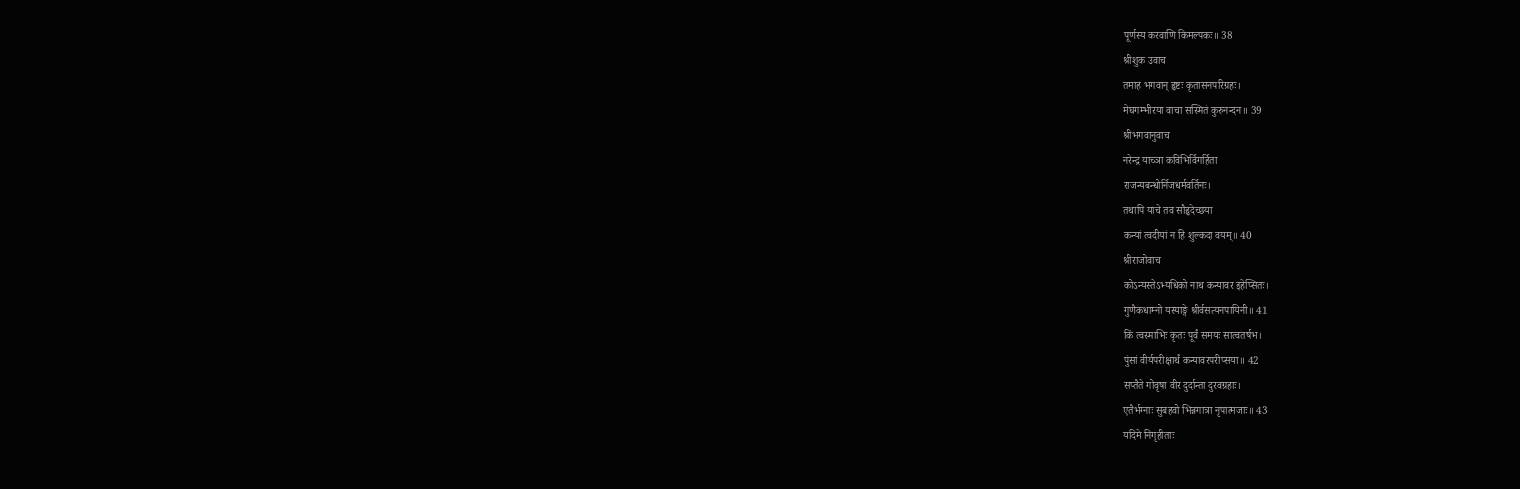पूर्णस्य करवाणि किमल्पकः॥ 38
श्रीशुक उवाच
तमाह भगवान् हृष्टः कृतासनपरिग्रहः।
मेघगम्भीरया वाचा सस्मितं कुरुनन्दन॥ 39
श्रीभगवानुवाच
नरेन्द्र याच्ञा कविभिर्विगर्हिता
राजन्यबन्धोर्निजधर्मवर्तिनः।
तथापि याचे तव सौहृदेच्छया
कन्यां त्वदीयां न हि शुल्कदा वयम्॥ 40
श्रीराजोवाच
कोऽन्यस्तेऽभ्यधिको नाथ कन्यावर इहेप्सितः।
गुणैकधाम्नो यस्याङ्गे श्रीर्वसत्यनपायिनी॥ 41
किं त्वस्माभिः कृतः पूर्वं समयः सात्वतर्षभ।
पुंसां वीर्यपरीक्षार्थं कन्यावरपरीप्सया॥ 42
सप्तैते गोवृषा वीर दुर्दान्ता दुरवग्रहाः।
एतैर्भग्नाः सुबहवो भिन्नगात्रा नृपात्मजाः॥ 43
यदिमे निगृहीताः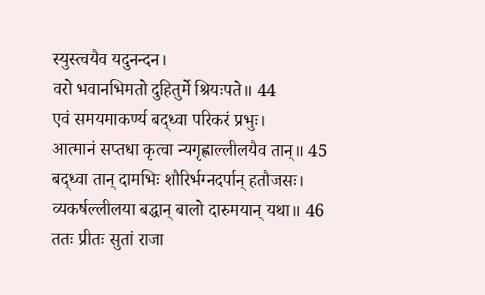स्युस्त्वयैव यदुनन्दन।
वरो भवानभिमतो दुहितुर्मे श्रियःपते॥ 44
एवं समयमाकर्ण्य बद्ध्वा परिकरं प्रभुः।
आत्मानं सप्तधा कृत्वा न्यगृह्णाल्लीलयैव तान्॥ 45
बद्ध्वा तान् दामभिः शौरिर्भग्नदर्पान् हतौजसः।
व्यकर्षल्लीलया बद्धान् बालो दारुमयान् यथा॥ 46
ततः प्रीतः सुतां राजा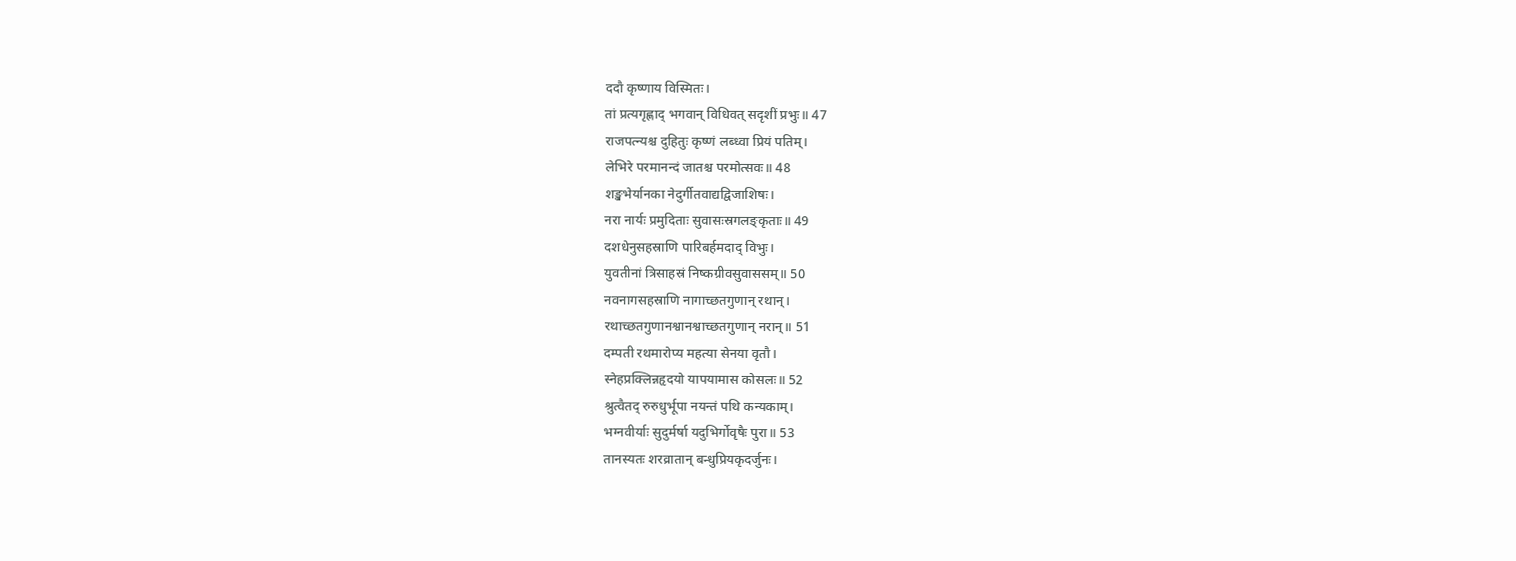ददौ कृष्णाय विस्मितः।
तां प्रत्यगृह्णाद् भगवान् विधिवत् सदृशीं प्रभुः॥ 47
राजपत्न्यश्च दुहितुः कृष्णं लब्ध्वा प्रियं पतिम्।
लेभिरे परमानन्दं जातश्च परमोत्सवः॥ 48
शङ्खभेर्यानका नेदुर्गीतवाद्यद्विजाशिषः।
नरा नार्यः प्रमुदिताः सुवासःस्रगलङ्कृताः॥ 49
दशधेनुसहस्राणि पारिबर्हमदाद् विभुः।
युवतीनां त्रिसाहस्रं निष्कग्रीवसुवाससम्॥ 50
नवनागसहस्राणि नागाच्छतगुणान् रथान्।
रथाच्छतगुणानश्वानश्वाच्छतगुणान् नरान्॥ 51
दम्पती रथमारोप्य महत्या सेनया वृतौ।
स्नेहप्रक्लिन्नहृदयो यापयामास कोसलः॥ 52
श्रुत्वैतद् रुरुधुर्भूपा नयन्तं पथि कन्यकाम्।
भग्नवीर्याः सुदुर्मर्षा यदुभिर्गोवृषैः पुरा॥ 53
तानस्यतः शरव्रातान् बन्धुप्रियकृदर्जुनः।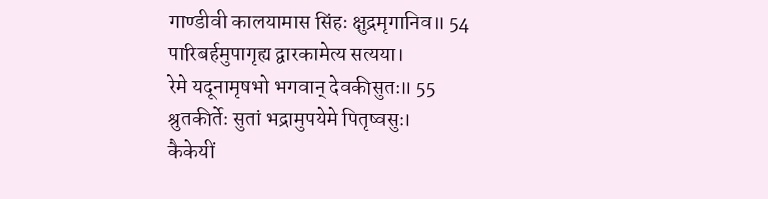गाण्डीवी कालयामास सिंहः क्षुद्रमृगानिव॥ 54
पारिबर्हमुपागृह्य द्वारकामेत्य सत्यया।
रेमे यदूनामृषभो भगवान् देवकीसुतः॥ 55
श्रुतकीर्तेः सुतां भद्रामुपयेमे पितृष्वसुः।
कैकेयीं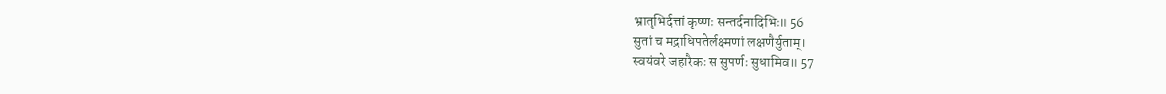भ्रातृभिर्दत्तां कृष्णः सन्तर्दनादिभिः॥ 56
सुतां च मद्राधिपतेर्लक्ष्मणां लक्षणैर्युताम्।
स्वयंवरे जहारैकः स सुपर्णः सुधामिव॥ 57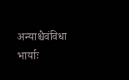अन्याश्चैवंविधा भार्याः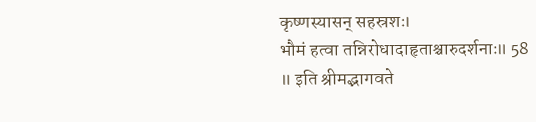कृष्णस्यासन् सहस्रशः।
भौमं हत्वा तन्निरोधादाहृताश्चारुदर्शनाः॥ 58
॥ इति श्रीमद्भागवते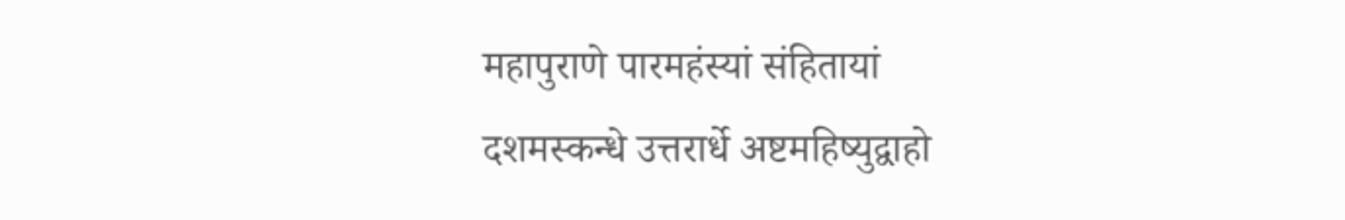महापुराणे पारमहंस्यां संहितायां
दशमस्कन्धे उत्तरार्धे अष्टमहिष्युद्वाहो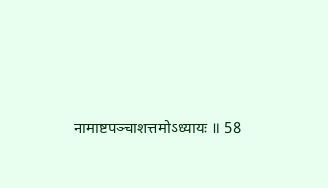नामाष्टपञ्चाशत्तमोऽध्यायः ॥ 58